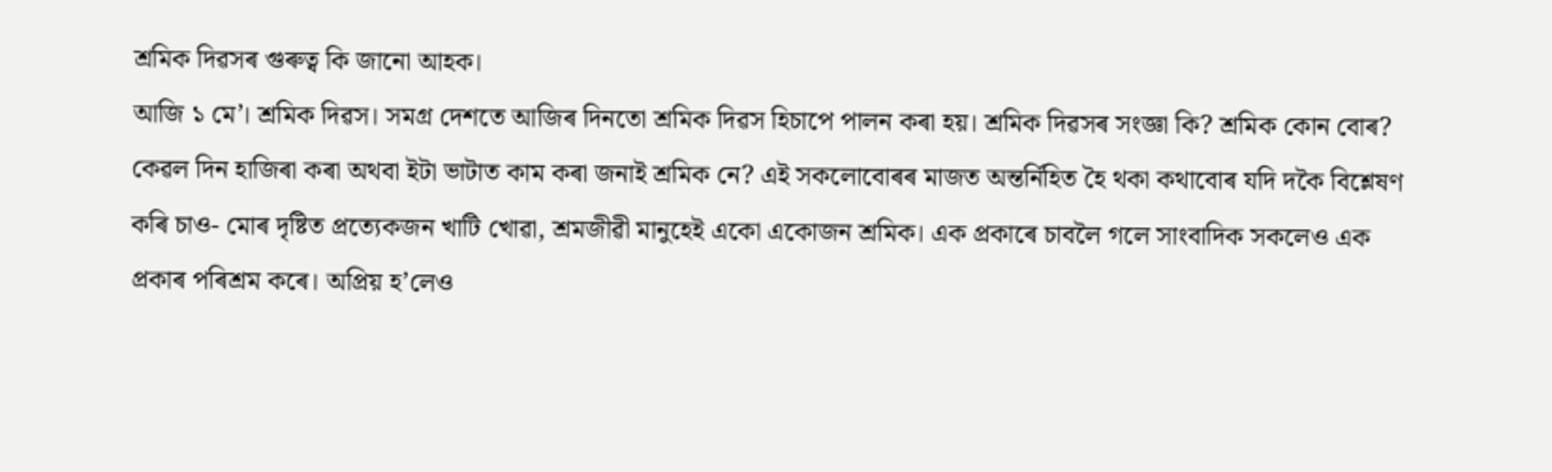শ্ৰমিক দিৱসৰ গুৰুত্ব কি জানো আহক।
আজি ১ মে’। শ্ৰমিক দিৱস। সমগ্ৰ দেশতে আজিৰ দিনতো শ্ৰমিক দিৱস হিচাপে পালন কৰা হয়। শ্ৰমিক দিৱসৰ সংজ্ঞা কি? শ্ৰমিক কোন বোৰ? কেৱল দিন হাজিৰা কৰা অথবা ইটা ভাটাত কাম কৰা জনাই শ্ৰমিক নে? এই সকলোবোৰৰ মাজত অন্তৰ্নিহিত হৈ থকা কথাবোৰ যদি দকৈ বিশ্লেষণ কৰি চাও- মোৰ দৃষ্টিত প্ৰত্যেকজন খাটি খোৱা, শ্ৰমজীৱী মানুহেই একো একোজন শ্ৰমিক। এক প্ৰকাৰে চাবলৈ গলে সাংবাদিক সকলেও এক প্ৰকাৰ পৰিশ্ৰম কৰে। অপ্ৰিয় হ’লেও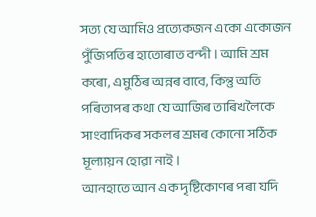সত্য যে আমিও প্ৰত্যেকজন একো একোজন পুঁজিপতিৰ হাতোৰাত বন্দী। আমি শ্ৰম কৰো, এমুঠিৰ অন্নৰ বাবে, কিন্তু অতি পৰিতাপৰ কথা যে আজিৰ তাৰিখলৈকে সাংবাদিকৰ সকলৰ শ্ৰমৰ কোনো সঠিক মূল্যায়ন হোৱা নাই।
আনহাতে আন এক দৃষ্টিকোণৰ পৰা যদি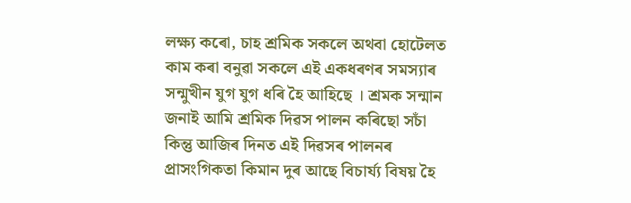লক্ষ্য কৰো, চাহ শ্ৰমিক সকলে অথবা হোটেলত কাম কৰা বনুৱা সকলে এই একধৰণৰ সমস্যাৰ সন্মুখীন যুগ যুগ ধৰি হৈ আহিছে । শ্ৰমক সন্মান জনাই আমি শ্ৰমিক দিৱস পালন কৰিছো সচাঁ কিন্তু আজিৰ দিনত এই দিৱসৰ পালনৰ প্ৰাসংগিকতা কিমান দুৰ আছে বিচাৰ্য্য বিষয় হৈ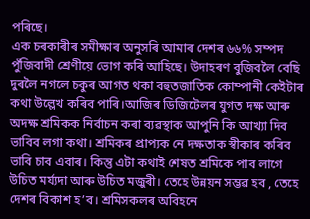পৰিছে।
এক চৰকাৰীৰ সমীক্ষাৰ অনুসৰি আমাৰ দেশৰ ৬৬% সম্পদ পুঁজিবাদী শ্ৰেণীয়ে ভোগ কৰি আহিছে। উদাহৰণ বুজিবলৈ বেছি দুৰলৈ নগলে চকুৰ আগত থকা বহুতজাতিক কোম্পানী কেইটাৰ কথা উল্লেখ কৰিব পাৰি।আজিৰ ডিজিটেলৰ যুগত দক্ষ আৰু অদক্ষ শ্ৰমিকক নিৰ্বাচন কৰা ব্যৱস্থাক আপুনি কি আখ্যা দিব ভাবিব লগা কথা। শ্ৰমিকৰ প্ৰাপ্যক নে দক্ষতাক স্বীকাৰ কৰিব ভাবি চাব এবাৰ। কিন্তু এটা কথাই শেষত শ্ৰমিকে পাব লাগে উচিত মৰ্য্যদা আৰু উচিত মজুৰী। তেহে উন্নয়ন সম্ভৱ হব , তেহে দেশৰ বিকাশ হ’ব। শ্ৰমিসকলৰ অবিহনে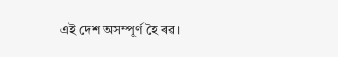এই দেশ অসম্পূৰ্ণ হৈ ৰৱ।